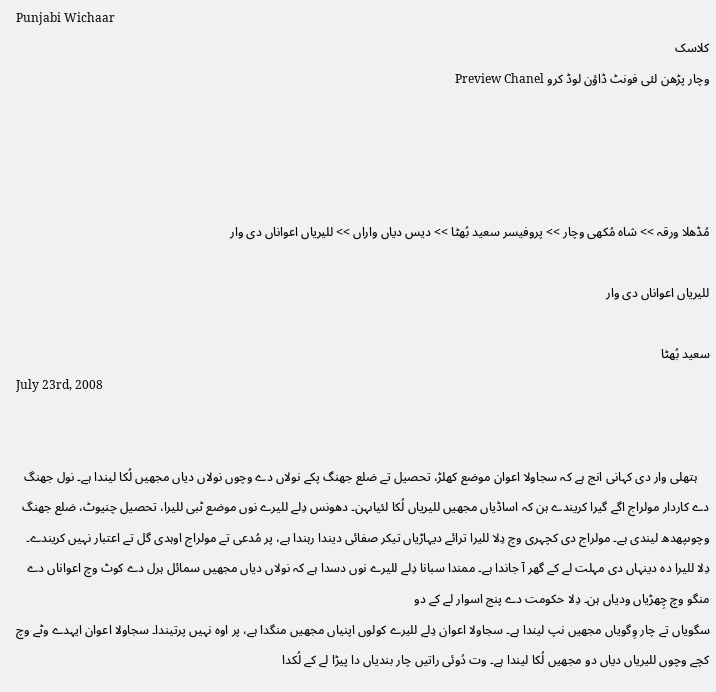Punjabi Wichaar
کلاسک
وچار پڑھن لئی فونٹ ڈاؤن لوڈ کرو Preview Chanel




مُڈھلا ورقہ >> شاہ مُکھی وچار >> پروفیسر سعید بُھٹا >> دیس دیاں واراں >> للیریاں اعواناں دی وار

للیریاں اعواناں دی وار

سعید بُھٹا
July 23rd, 2008


    ہتھلی وار دی کہانی انج ہے کہ سجاولا اعوان موضع کھلڑ، تحصیل تے ضلع جھنگ پکے نولاں دے وچوں نولاں دیاں مجھیں لُکا لیندا ہے۔ نول جھنگ دے کاردار مولراج اگے گیرا کریندے ہن کہ اساڈیاں مجھیں للیریاں لُکا لئیاںہن۔ دھونس دِلے للیرے نوں موضع ٹبی للیرا، تحصیل چنیوٹ، ضلع جھنگ وچوںپھدھ لیندی ہے۔ مولراج دی کچہری وچ دِلا للیرا ترائے دیہاڑیاں تیکر صفائی دیندا رہندا ہے، پر مُدعی تے مولراج اوہدی گل تے اعتبار نہیں کریندے۔ دِلا للیرا دہ دینہاں دی مہلت لے کے گھر آ جاندا ہے۔ ممندا سبانا دِلے للیرے نوں دسدا ہے کہ نولاں دیاں مجھیں سمائل ہرل دے کوٹ وچ اعواناں دے منگو وچ چِھڑیاں ودیاں ہن۔ دِلا حکومت دے پنج اسوار لے کے دو
سگویاں تے چار وِگویاں مجھیں نپ لیندا ہے۔ سجاولا اعوان دِلے للیرے کولوں اپنیاں مجھیں منگدا ہے، پر اوہ نہیں پرتیندا۔ سجاولا اعوان ایہدے وٹے وچ کچے وچوں للیریاں دیاں دو مجھیں لُکا لیندا ہے۔ وت دُوئی راتیں چار بندیاں دا پیڑا لے کے لُکدا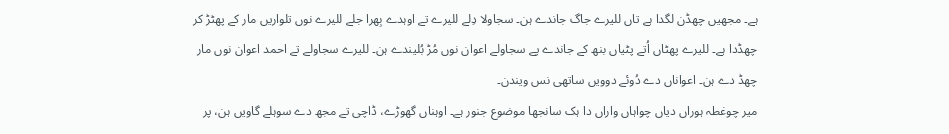ہے۔ مجھیں چھڈن لگدا ہے تاں للیرے جاگ جاندے ہن۔ سجاولا دِلے للیرے تے اوہدے بِھرا جلے للیرے نوں تلواریں مار کے پھٹڑ کر چھڈدا ہے۔ للیرے پھٹاں اُتے پٹیاں بنھ کے جاندے پے سجاولے اعوان نوں مُڑ بُلیندے ہن۔ للیرے سجاولے تے احمد اعوان نوں مار چھڈ دے ہن۔ اعواناں دے دُوئے دوویں ساتھی نس ویندن۔
میر چوغطہ ہوراں دیاں چواہاں واراں دا ہک سانجھا موضوع جنور ہے۔ اوہناں گھوڑے، ڈاچی تے مجھ دے سوہلے گاویں ہن، پر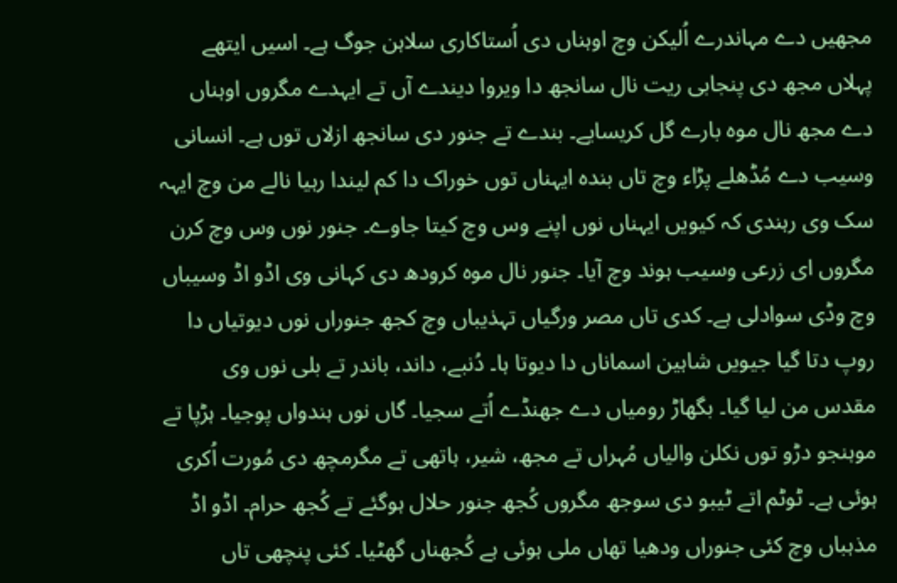مجھیں دے مہاندرے اُلیکن وچ اوہناں دی اُستاکاری سلاہن جوگ ہے۔ اسیں ایتھے پہلاں مجھ دی پنجابی ریت نال سانجھ دا ویروا دیندے آں تے ایہدے مگروں اوہناں دے مجھ نال موہ بارے گل کریسایے۔ بندے تے جنور دی سانجھ ازلاں توں ہے۔ انسانی وسیب دے مُڈھلے پڑاء وچ تاں بندہ ایہناں توں خوراک دا کم لیندا رہیا نالے من وچ ایہہ سک وی رہندی کہ کیویں ایہناں نوں اپنے وس وچ کیتا جاوے۔ جنور نوں وس وچ کرن مگروں ای زرعی وسیب ہوند وچ آیا۔ جنور نال موہ کرودھ دی کہانی وی اڈو اڈ وسیباں وچ وڈی سوادلی ہے۔ کدی تاں مصر ورگیاں تہذیباں وچ کجھ جنوراں نوں دیوتیاں دا روپ دتا گیا جیویں شاہین اسماناں دا دیوتا ہا۔ دُنبے، داند، باندر تے بلی نوں وی مقدس من لیا گیا۔ بگھاڑ رومیاں دے جھنڈے اُتے سجیا۔ گاں نوں ہندواں پوجیا۔ ہڑپا تے موہنجو دڑو توں نکلن والیاں مُہراں تے مجھ، شیر، ہاتھی تے مگرمچھ دی مُورت اُکری ہوئی ہے۔ ٹوٹم اتے ٹیبو دی سوجھ مگروں کُجھ جنور حلال ہوگئے تے کُجھ حرام۔ اڈو اڈ مذہباں وچ کئی جنوراں ودھیا تھاں ملی ہوئی ہے کُجھناں گھٹیا۔ کئی پنچھی تاں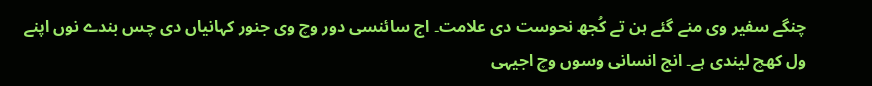چنگے سفیر وی منے گئے ہن تے کُجھ نحوست دی علامت۔ اج سائنسی دور وچ وی جنور کہانیاں دی چس بندے نوں اپنے ول کھچ لیندی ہے۔ انج انسانی وسوں وچ اجیہی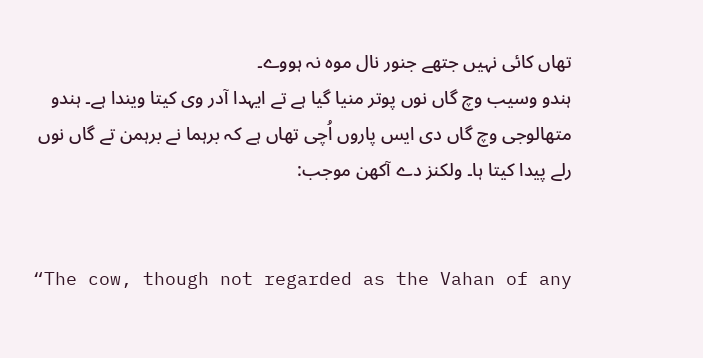تھاں کائی نہیں جتھے جنور نال موہ نہ ہووے۔
ہندو وسیب وچ گاں نوں پوتر منیا گیا ہے تے ایہدا آدر وی کیتا ویندا ہے۔ ہندو متھالوجی وچ گاں دی ایس پاروں اُچی تھاں ہے کہ برہما نے برہمن تے گاں نوں رلے پیدا کیتا ہا۔ ولکنز دے آکھن موجب:


“The cow, though not regarded as the Vahan of any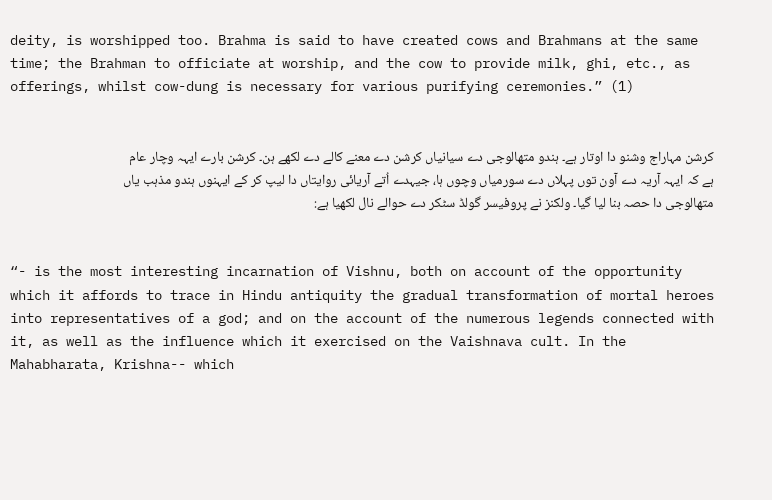deity, is worshipped too. Brahma is said to have created cows and Brahmans at the same time; the Brahman to officiate at worship, and the cow to provide milk, ghi, etc., as offerings, whilst cow-dung is necessary for various purifying ceremonies.” (1)


کرشن مہاراج وشنو دا اوتار ہے۔ ہندو متھالوجی دے سیانیاں کرشن دے معنے کالے دے لکھے ہن۔ کرشن بارے ایہہ وچار عام ہے کہ ایہہ آریہ دے آون توں پہلاں دے سورمیاں وچوں ہا، جیہدے اُتے آریائی روایتاں دا لیپ کر کے ایہنوں ہندو مذہب یاں متھالوجی دا حصہ بنا لیا گیا۔ ولکنز نے پروفیسر گولڈ سٹکر دے حوالے نال لکھیا ہے:


“- is the most interesting incarnation of Vishnu, both on account of the opportunity which it affords to trace in Hindu antiquity the gradual transformation of mortal heroes into representatives of a god; and on the account of the numerous legends connected with it, as well as the influence which it exercised on the Vaishnava cult. In the Mahabharata, Krishna-- which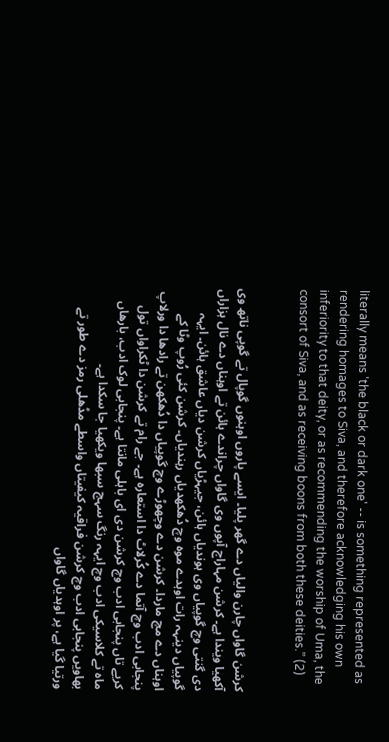literally means 'the black or dark one' -- is something represented as rendering homages to Siva, and therefore acknowledging his own inferiority to that deity, or as recommending the worship of Uma, the consort of Siva, and as receiving boons from both these deities.” (2)


کرشن گاواں چارن والیاں دے گھر پلیا۔ ایسے پاروں اوہنوں گوپال تے گوپی ناتھ وی آکھیا ویندا ہے۔ کرشن مہاراج آپوں وی گاواں چراندے ہائن تے اوہناں دے نال ہزاراں دی گنتی وچ گوپیاں وی ہوندیاں ہائن، جیہڑیاں کرشن دیاں عاشق ہائن۔ ایہہ گوپیاں دینہہ رات اوہدے موہ وچ دُھکھدیاں رہندیاں۔ کرشن کئی رُوپ وٹا کے اوہناں دے مچ ماردا۔ کرشن دے وچھوڑے وچ گوپیاں دا دُھکھن تے رادھا دا ورلاپ پنجابی ادب وچ آتما دے کُرلاٹ دا استعارہ ہے۔ جے رام تے کرشن دا ٹکراواں تول کریے تاں پنجابی ادب وچ کرشن دی ای باہلی مانتا ہے۔ پنجابی لوک ادب، بارھاں ماہ تے کلاسیکی ادب وچ ایہہ رنگ سہج سبھا ویکھیا جا سکدا ہے۔
بھاویں پنجابی ادب وچ کرشن فراقیہ کیفیتاں واسطے مڈھلی رمز دے طور تے ورتیا گیا ہے، پر اوہدیاں گاواں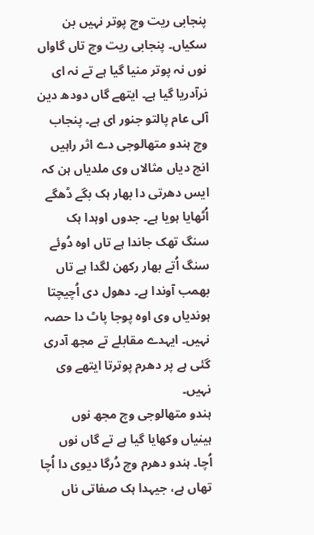پنجابی ریت وچ پوتر نہیں بن سکیاں۔ پنجابی ریت وچ تاں گاواں نوں نہ پوتر منیا گیا ہے تے نہ ای نرآدریا گیا ہے۔ ایتھے گاں دودھ دین آلی عام پالتو جنور ای ہے۔ پنجاب وچ ہندو متھالوجی دے اثر راہیں انج دیاں مثالاں وی ملدیاں ہن کہ ایس دھرتی دا بھار ہک بگے ڈھگے اُٹھایا ہویا ہے۔ جدوں اوہدا ہک سنگ تھک جاندا ہے تاں اوہ دُوئے سنگ اُتے بھار رکھن لگدا ہے تاں بھمب آوندا ہے۔ دھول دی اُچیچتا ہوندیاں وی اوہ پوجا پاٹ دا حصہ نہیں۔ ایہدے مقابلے تے مجھ آدری گئی ہے پر دھرم پوترتا ایتھے وی نہیں۔
ہندو متھالوجی وچ مجھ نوں ہینیاں وکھایا گیا ہے تے گاں نوں اُچا۔ ہندو دھرم وچ دُرگا دیوی دا اُچا تھاں ہے، جیہدا ہک صفاتی ناں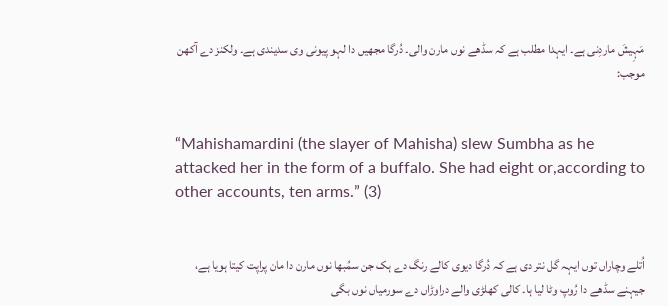مَہِیشَ ماردِنی ہے۔ ایہدا مطلب ہے کہ سڈھے نوں مارن والی۔ دُرگا مجھیں دا لہو پیونی وی سدیندی ہے۔ ولکنز دے آکھن موجب:


“Mahishamardini (the slayer of Mahisha) slew Sumbha as he attacked her in the form of a buffalo. She had eight or,according to other accounts, ten arms.” (3)


اُتلے وچاراں توں ایہہ گل نتر دی ہے کہ دُرگا دیوی کالے رنگ دے ہک جن سمُبھا نوں مارن دا مان پراپت کیتا ہویا ہے، جیہنے سڈھے دا رُوپ وٹا لیا ہا۔ کالی کھلڑی والے دراوڑاں دے سورمیاں نوں بگی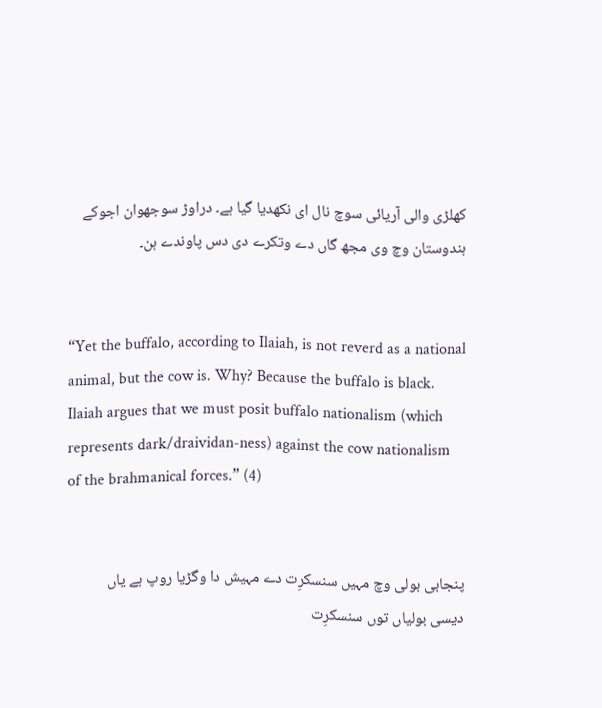کھلڑی والی آریائی سوچ نال ای نکھدیا گیا ہے۔ دراوڑ سوجھوان اجوکے ہندوستان وچ وی مجھ گاں دے وتکرے دی دس پاوندے ہن۔


“Yet the buffalo, according to Ilaiah, is not reverd as a national animal, but the cow is. Why? Because the buffalo is black. Ilaiah argues that we must posit buffalo nationalism (which represents dark/draividan-ness) against the cow nationalism of the brahmanical forces.” (4)


پنجابی بولی وچ مہیں سنسکرِت دے مہیش دا وگڑیا روپ ہے یاں دیسی بولیاں توں سنسکرِت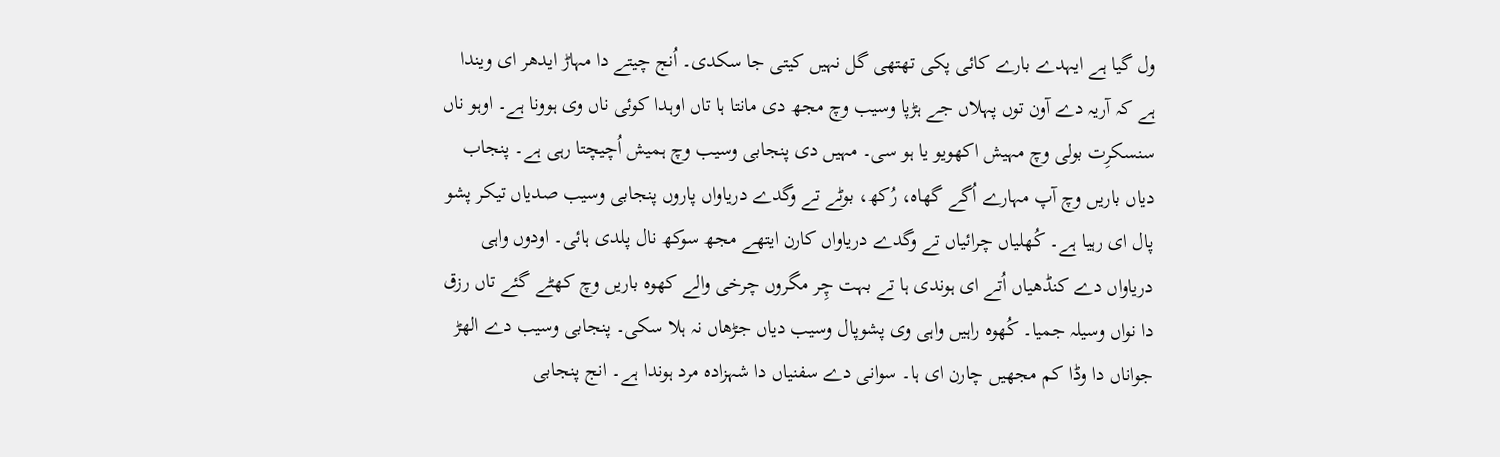ول گیا ہے ایہدے بارے کائی پکی تھتھی گل نہیں کیتی جا سکدی۔ اُنج چیتے دا مہاڑ ایدھر ای ویندا ہے کہ آریہ دے آون توں پہلاں جے ہڑپا وسیب وچ مجھ دی مانتا ہا تاں اوہدا کوئی ناں وی ہوونا ہے۔ اوہو ناں سنسکرِت بولی وچ مہیش اکھویو یا ہو سی۔ مہیں دی پنجابی وسیب وچ ہمیش اُچیچتا رہی ہے۔ پنجاب دیاں باریں وچ آپ مہارے اُگے گھاہ، رُکھ، بوٹے تے وگدے دریاواں پاروں پنجابی وسیب صدیاں تیکر پشو پال ای رہیا ہے۔ کُھلیاں چرائیاں تے وگدے دریاواں کارن ایتھے مجھ سوکھ نال پلدی ہائی۔ اودوں واہی دریاواں دے کنڈھیاں اُتے ای ہوندی ہا تے بہت چِر مگروں چرخی والے کھوہ باریں وچ کھٹے گئے تاں رزق دا نواں وسیلہ جمیا۔ کُھوہ راہیں واہی وی پشوپال وسیب دیاں جڑھاں نہ ہلا سکی۔ پنجابی وسیب دے الھڑ جواناں دا وڈا کم مجھیں چارن ای ہا۔ سوانی دے سفنیاں دا شہزادہ مرد ہوندا ہے۔ انج پنجابی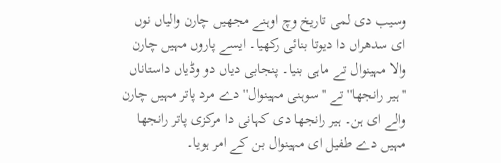وسیب دی لمی تاریخ وچ اوہنے مجھیں چارن والیاں نوں ای سدھراں دا دیوتا بنائی رکھیا۔ ایسے پاروں مہیں چارن والا مہینوال تے ماہی بنیا۔ پنجابی دیاں دو وڈیاں داستاناں ''ہیر رانجھا'' تے ''سوہنی مہینوال'' دے مرد پاتر مہیں چارن والے ای ہن۔ ہیر رانجھا دی کہانی دا مرکزی پاتر رانجھا مہیں دے طفیل ای مہینوال بن کے امر ہویا۔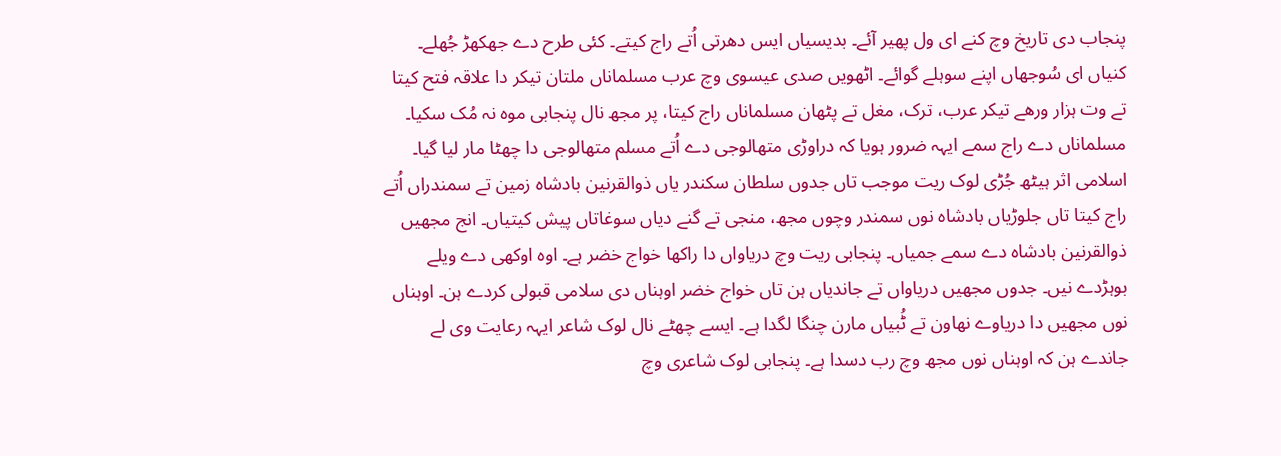پنجاب دی تاریخ وچ کنے ای ول پھیر آئے۔ بدیسیاں ایس دھرتی اُتے راج کیتے۔ کئی طرح دے جھکھڑ جُھلے۔ کنیاں ای سُوجھاں اپنے سوہلے گوائے۔ اٹھویں صدی عیسوی وچ عرب مسلماناں ملتان تیکر دا علاقہ فتح کیتا تے وت ہزار ورھے تیکر عرب، ترک، مغل تے پٹھان مسلماناں راج کیتا، پر مجھ نال پنجابی موہ نہ مُک سکیا۔ مسلماناں دے راج سمے ایہہ ضرور ہویا کہ دراوڑی متھالوجی دے اُتے مسلم متھالوجی دا چھٹا مار لیا گیا۔ اسلامی اثر ہیٹھ جُڑی لوک ریت موجب تاں جدوں سلطان سکندر یاں ذوالقرنین بادشاہ زمین تے سمندراں اُتے راج کیتا تاں جلوڑیاں بادشاہ نوں سمندر وچوں مجھ، منجی تے گنے دیاں سوغاتاں پیش کیتیاں۔ انج مجھیں ذوالقرنین بادشاہ دے سمے جمیاں۔ پنجابی ریت وچ دریاواں دا راکھا خواج خضر ہے۔ اوہ اوکھی دے ویلے بوہڑدے نیں۔ جدوں مجھیں دریاواں تے جاندیاں ہن تاں خواج خضر اوہناں دی سلامی قبولی کردے ہن۔ اوہناں نوں مجھیں دا دریاوے نھاون تے ٹُبیاں مارن چنگا لگدا ہے۔ ایسے چھٹے نال لوک شاعر ایہہ رعایت وی لے جاندے ہن کہ اوہناں نوں مجھ وچ رب دسدا ہے۔ پنجابی لوک شاعری وچ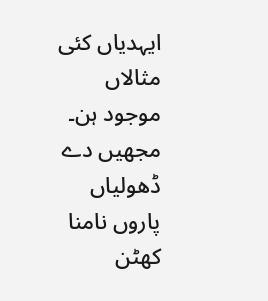ایہدیاں کئی مثالاں موجود ہن۔ مجھیں دے ڈھولیاں پاروں نامنا کھٹن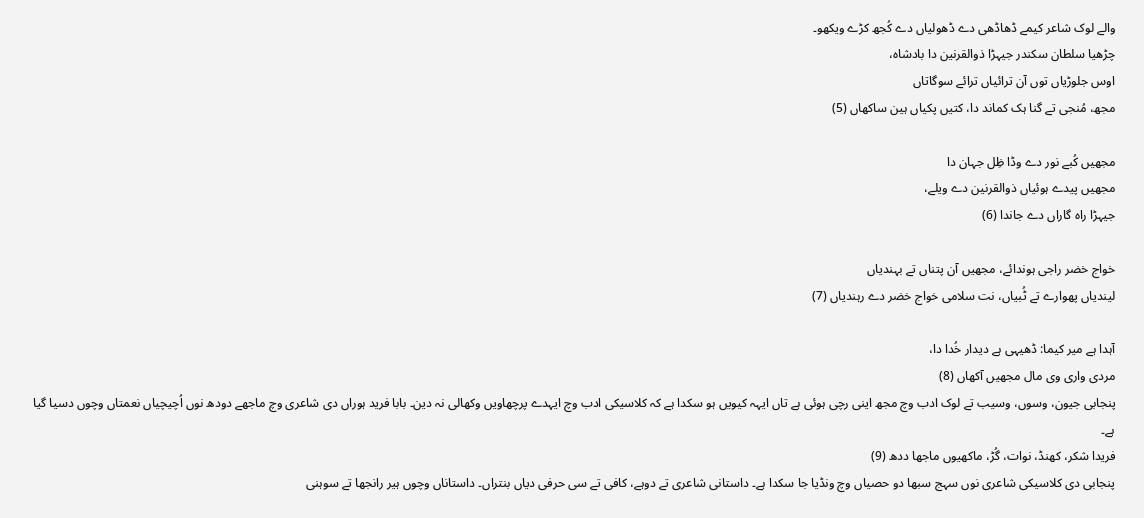والے لوک شاعر کیمے ڈھاڈھی دے ڈھولیاں دے کُجھ کڑے ویکھو۔
چڑھیا سلطان سکندر جیہڑا ذوالقرنین دا بادشاہ،
اوس جلوڑیاں توں آن ترائیاں ترائے سوگاتاں
مجھ، مُنجی تے گنا ہک کماند دا، کتیں پکیاں ہین ساکھاں (5)

مجھیں کُبے نور دے وڈا ظِل جہان دا
مجھیں پیدے ہوئیاں ذوالقرنین دے ویلے،
جیہڑا راہ گاراں دے جاندا (6)

خواج خضر راجی ہوندائے، مجھیں آن پتناں تے بہندیاں
لیندیاں پھوارے تے ٹُبیاں، نت سلامی خواج خضر دے رہندیاں (7)

آہدا ہے میر کیما: ڈھیہی ہے دیدار خُدا دا،
مردی واری وی مال مجھیں آکھاں (8)
پنجابی جیون، وسوں، وسیب تے لوک ادب وچ مجھ اینی رچی ہوئی ہے تاں ایہہ کیویں ہو سکدا ہے کہ کلاسیکی ادب وچ ایہدے پرچھاویں وکھالی نہ دین۔ بابا فرید ہوراں دی شاعری وچ ماجھے دودھ نوں اُچیچیاں نعمتاں وچوں دسیا گیا ہے۔
فریدا شکر، کھنڈ، نوات، گُڑ، ماکھیوں ماجھا ددھ (9)
پنجابی دی کلاسیکی شاعری نوں سہج سبھا دو حصیاں وچ ونڈیا جا سکدا ہے۔ داستانی شاعری تے دوہے، کافی تے سی حرفی دیاں بنتراں۔ داستاناں وچوں ہیر رانجھا تے سوہنی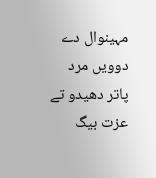مہینوال دے دوویں مرد پاتر دھیدو تے عزت بیگ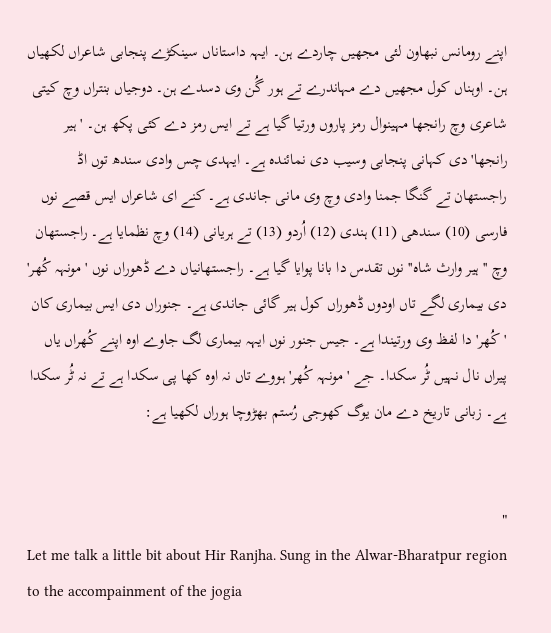اپنے رومانس نبھاون لئی مجھیں چاردے ہن۔ ایہہ داستاناں سینکڑے پنجابی شاعراں لکھیاں ہن۔ اوہناں کول مجھیں دے مہاندرے تے ہور گُن وی دسدے ہن۔ دوجیاں بنتراں وچ کیتی شاعری وچ رانجھا مہینوال رمز پاروں ورتیا گیا ہے تے ایس رمز دے کئی پکھ ہن۔ 'ہیر رانجھا' دی کہانی پنجابی وسیب دی نمائندہ ہے۔ ایہدی چس وادی سندھ توں اڈ راجستھان تے گنگا جمنا وادی وچ وی مانی جاندی ہے۔ کنے ای شاعراں ایس قصے نوں فارسی (10) سندھی (11) ہندی (12) اُردو (13) تے ہریانی (14) وچ نظمایا ہے۔ راجستھان وچ ''ہیر وارث شاہ'' نوں تقدس دا بانا پوایا گیا ہے۔ راجستھانیاں دے ڈھوراں نوں 'مونہہ کُھر' دی بیماری لگے تاں اودوں ڈھوراں کول ہیر گائی جاندی ہے۔ جنوراں دی ایس بیماری کان 'کُھر' دا لفظ وی ورتیندا ہے۔ جیس جنور نوں ایہہ بیماری لگ جاوے اوہ اپنے کُھراں یاں پیراں نال نہیں ٹُر سکدا۔ جے 'مونہہ کُھر' ہووے تاں نہ اوہ کھا پی سکدا ہے تے نہ ٹُر سکدا ہے۔ زبانی تاریخ دے مان یوگ کھوجی رُستم بھڑوچا ہوراں لکھیا ہے:


"
Let me talk a little bit about Hir Ranjha. Sung in the Alwar-Bharatpur region to the accompainment of the jogia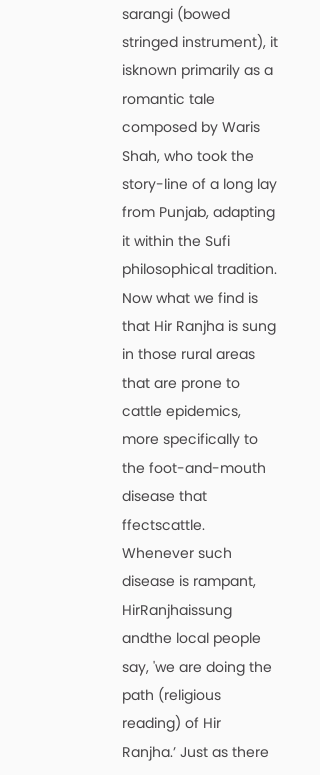sarangi (bowed stringed instrument), it isknown primarily as a romantic tale composed by Waris Shah, who took the story-line of a long lay from Punjab, adapting it within the Sufi philosophical tradition. Now what we find is that Hir Ranjha is sung in those rural areas that are prone to cattle epidemics, more specifically to the foot-and-mouth disease that ffectscattle. Whenever such disease is rampant, HirRanjhaissung andthe local people say, 'we are doing the path (religious reading) of Hir Ranjha.’ Just as there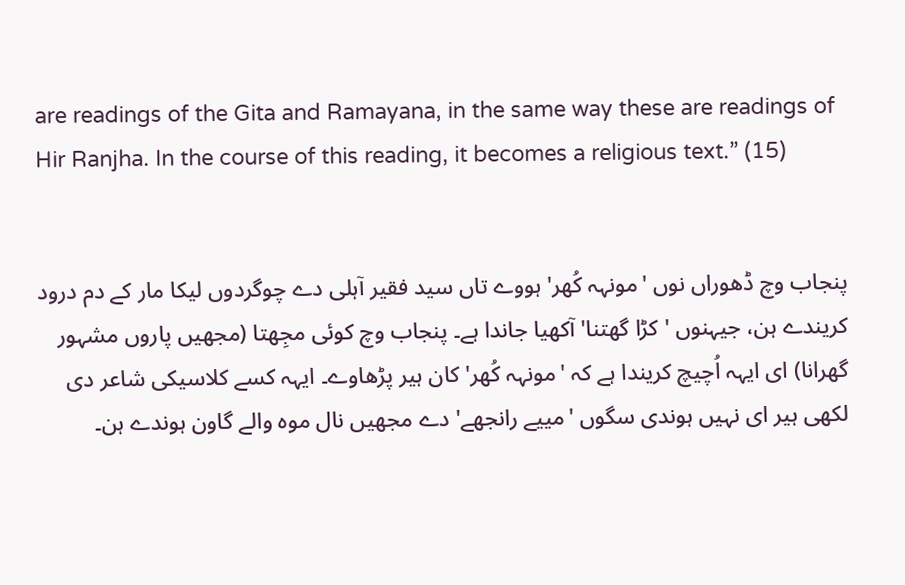are readings of the Gita and Ramayana, in the same way these are readings of Hir Ranjha. In the course of this reading, it becomes a religious text.” (15)


پنجاب وچ ڈھوراں نوں 'مونہہ کُھر' ہووے تاں سید فقیر آہلی دے چوگردوں لیکا مار کے دم درود کریندے ہن، جیہنوں 'کڑا گھتنا' آکھیا جاندا ہے۔ پنجاب وچ کوئی مجِھتا (مجھیں پاروں مشہور گھرانا) ای ایہہ اُچیچ کریندا ہے کہ 'مونہہ کُھر' کان ہیر پڑھاوے۔ ایہہ کسے کلاسیکی شاعر دی لکھی ہیر ای نہیں ہوندی سگوں 'مییے رانجھے' دے مجھیں نال موہ والے گاون ہوندے ہن۔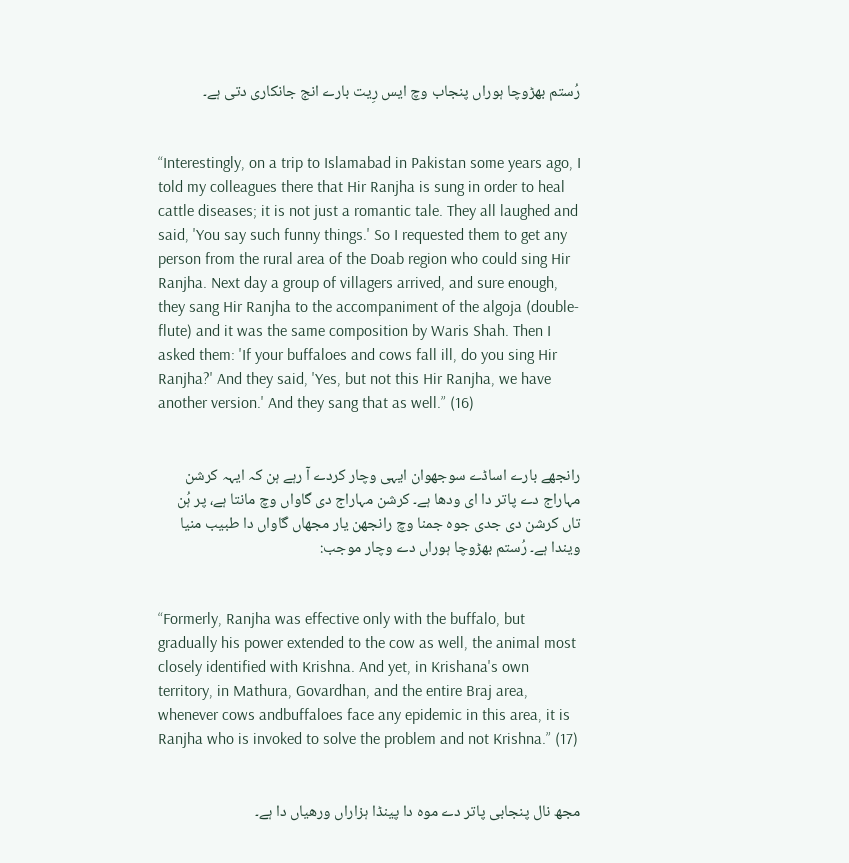رُستم بھڑوچا ہوراں پنجاب وچ ایس رِیت بارے انج جانکاری دتی ہے۔


“Interestingly, on a trip to Islamabad in Pakistan some years ago, I told my colleagues there that Hir Ranjha is sung in order to heal cattle diseases; it is not just a romantic tale. They all laughed and said, 'You say such funny things.' So I requested them to get any person from the rural area of the Doab region who could sing Hir Ranjha. Next day a group of villagers arrived, and sure enough, they sang Hir Ranjha to the accompaniment of the algoja (double-flute) and it was the same composition by Waris Shah. Then I asked them: 'If your buffaloes and cows fall ill, do you sing Hir Ranjha?' And they said, 'Yes, but not this Hir Ranjha, we have another version.' And they sang that as well.” (16)


رانجھے بارے اساڈے سوجھوان ایہی وچار کردے آ رہے ہن کہ ایہہ کرشن مہاراج دے پاتر دا ای ودھا ہے۔ کرشن مہاراج دی گاواں وچ مانتا ہے، پر ہُن تاں کرشن دی جدی جوہ جمنا وچ رانجھن یار مجھاں گاواں دا طبیب منیا ویندا ہے۔ رُستم بھڑوچا ہوراں دے وچار موجب:


“Formerly, Ranjha was effective only with the buffalo, but gradually his power extended to the cow as well, the animal most closely identified with Krishna. And yet, in Krishana's own territory, in Mathura, Govardhan, and the entire Braj area, whenever cows andbuffaloes face any epidemic in this area, it is Ranjha who is invoked to solve the problem and not Krishna.” (17)


مجھ نال پنجابی پاتر دے موہ دا پینڈا ہزاراں ورھیاں دا ہے۔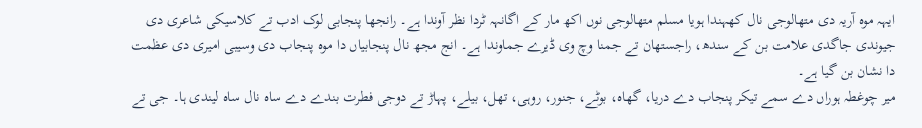ایہہ موہ آریہ دی متھالوجی نال کھہندا ہویا مسلم متھالوجی نوں اکھ مار کے اگانہہ ٹردا نظر آوندا ہے۔ رانجھا پنجابی لوک ادب تے کلاسیکی شاعری دی جیوندی جاگدی علامت بن کے سندھ، راجستھان تے جمنا وچ وی ڈیرے جماوندا ہے۔ انج مجھ نال پنجابیاں دا موہ پنجاب دی وسیبی امیری دی عظمت دا نشان بن گیا ہے۔
میر چوغطہ ہوراں دے سمے تیکر پنجاب دے دریا، گھاہ، بوٹے، جنور، روہی، تھل، بیلے، پہاڑ تے دوجی فطرت بندے دے ساہ نال ساہ لیندی ہا۔ جی تے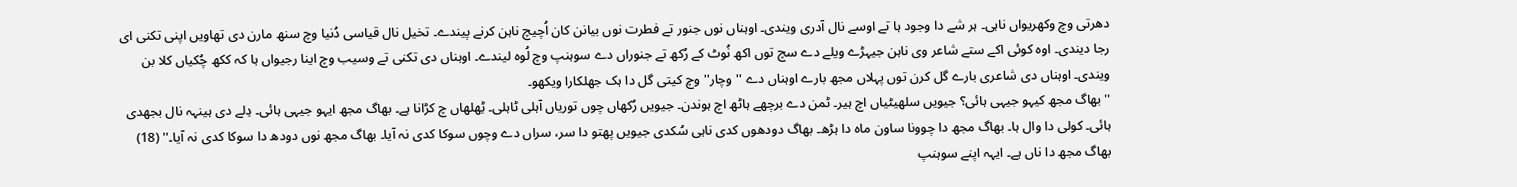دھرتی وچ وکھریواں ناہی۔ ہر شے دا وجود ہا تے اوسے نال آدری ویندی۔ اوہناں نوں جنور تے فطرت نوں بیانن کان اُچیچ ناہن کرنے پیندے۔ تخیل نال قیاسی دُنیا وچ سنھ مارن دی تھاویں اپنی تکنی ای رجا دیندی۔ اوہ کوئی اکے ستے شاعر وی ناہن جیہڑے ویلے دے سچ توں اکھ نُوٹ کے رُکھ تے جنوراں دے سوہنپ وچ لُوہ لیندے۔ اوہناں دی تکنی تے وسیب وچ اینا رجیواں ہا کہ ککھ چُکیاں کلا بن ویندی۔ اوہناں دی شاعری بارے گل کرن توں پہلاں مجھ بارے اوہناں دے ''وچار'' وچ کیتی گل دا ہک جھلکارا ویکھو۔
''بھاگ مجھ کیہو جیہی ہائی؟ جیویں سلھیٹیاں اچ ہیر۔ ٹمن دے برچھے ہاٹھ اچ ہوندن۔ جیویں رُکھاں چوں توریاں آہلی ٹاہلی۔ ٹِھلھاں چ کڑانا ہے۔ بھاگ مجھ ایہو جیہی ہائی۔ دِلے دی ہینہہ نال بجھدی ہائی۔ کولی دا وال ہا۔ بھاگ مجھ دا چوونا ساون ماہ دا ہڑھ۔ بھاگ دودھوں کدی ناہی سُکدی جیویں پھتو دا سر، سراں دے وچوں سوکا کدی نہ آیا۔ بھاگ مجھ نوں دودھ دا سوکا کدی نہ آیا۔'' (18)
بھاگ مجھ دا ناں ہے۔ ایہہ اپنے سوہنپ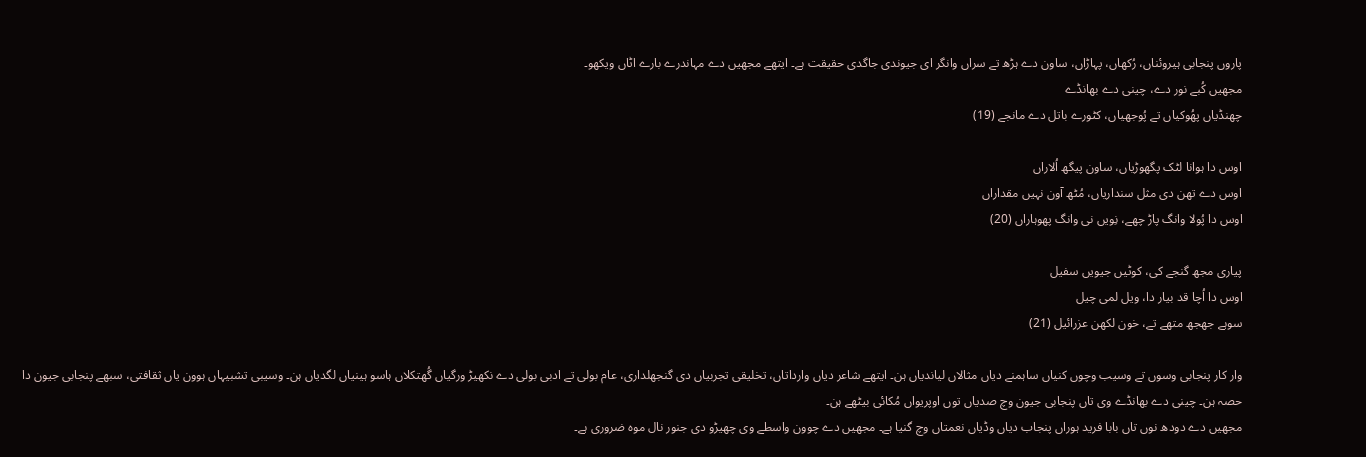پاروں پنجابی ہیروئناں، رُکھاں، پہاڑاں، ساون دے ہڑھ تے سراں وانگر ای جیوندی جاگدی حقیقت ہے۔ ایتھے مجھیں دے مہاندرے بارے اٹاں ویکھو۔
مجھیں کُبے نور دے، چینی دے بھانڈے
چھنڈیاں پھُوکیاں تے پُوجھیاں، کٹورے باتل دے مانجے (19)

اوس دا ہوانا لٹک پگھوڑیاں، ساون پیگھ اُلاراں
اوس دے تھن دی مثل سنداریاں، مُٹھ آون نہیں مقداراں
اوس دا پُولا وانگ پاڑ چھے، نِویں نی وانگ پھوہاراں (20)

پیاری مجھ گنجے کی، کوٹیں جیویں سفیل
اوس دا اُچا قد بیار دا، ویل لمی چیل
سوہے جھجھ متھے تے، خون لکھن عزرائیل (21)

وار کار پنجابی وسوں تے وسیب وچوں کنیاں ساہمنے دیاں مثالاں لیاندیاں ہن۔ ایتھے شاعر دیاں وارداتاں، تخلیقی تجربیاں دی گنجھلداری، عام بولی تے ادبی بولی دے نکھیڑ ورگیاں گُھتکلاں ہاسو ہینیاں لگدیاں ہن۔ وسیبی تشبیہاں ہوون یاں ثقافتی، سبھے پنجابی جیون دا حصہ ہن۔ چینی دے بھانڈے وی تاں پنجابی جیون وچ صدیاں توں اوپریواں مُکائی بیٹھے ہن۔
مجھیں دے دودھ نوں تاں بابا فرید ہوراں پنجاب دیاں وڈیاں نعمتاں وچ گنیا ہے۔ مجھیں دے چوون واسطے وی چھیڑو دی جنور نال موہ ضروری ہے۔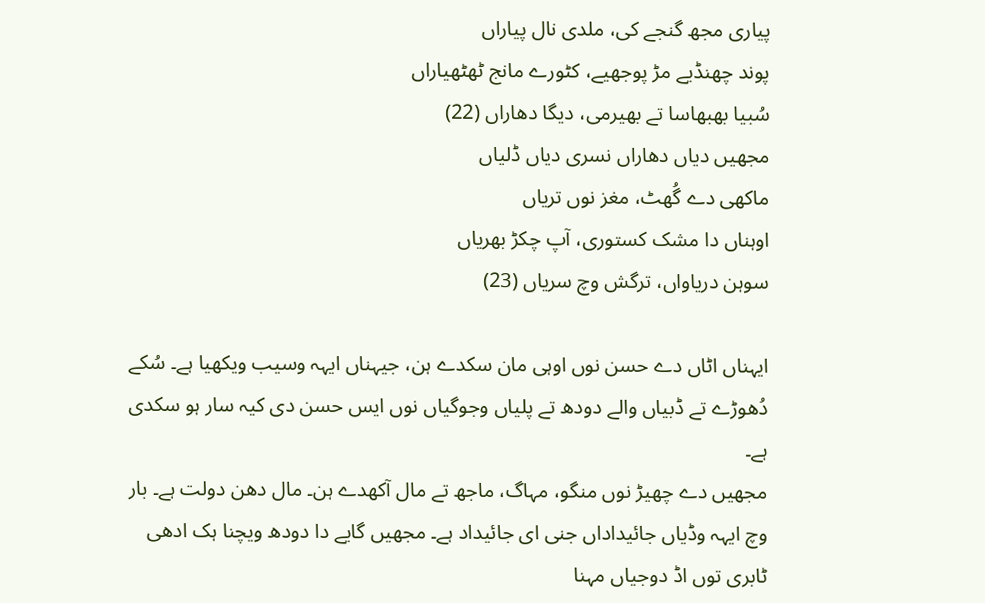پیاری مجھ گنجے کی، ملدی نال پیاراں
پوند چھنڈیے مڑ پوجھیے، کٹورے مانج ٹھٹھیاراں
سُبیا بھبھاسا تے بھیرمی، دیگا دھاراں (22)
مجھیں دیاں دھاراں نسری دیاں ڈلیاں
ماکھی دے گُھٹ، مغز نوں تریاں
اوہناں دا مشک کستوری، آپ چکڑ بھریاں
سوہن دریاواں، ترگش وچ سریاں (23)

ایہناں اٹاں دے حسن نوں اوہی مان سکدے ہن، جیہناں ایہہ وسیب ویکھیا ہے۔ سُکے دُھوڑے تے ڈبیاں والے دودھ تے پلیاں وجوگیاں نوں ایس حسن دی کیہ سار ہو سکدی ہے۔
مجھیں دے چھیڑ نوں منگو، مہاگ، ماجھ تے مال آکھدے ہن۔ مال دھن دولت ہے۔ بار وچ ایہہ وڈیاں جائیداداں جنی ای جائیداد ہے۔ مجھیں گایے دا دودھ ویچنا ہک ادھی ٹابری توں اڈ دوجیاں مہنا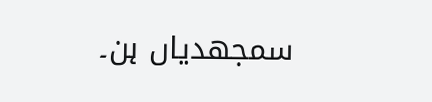سمجھدیاں ہن۔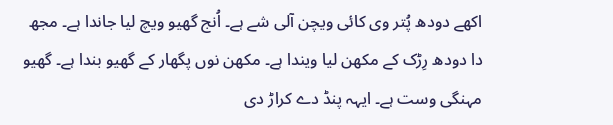اکھے دودھ پُتر وی کائی ویچن آلی شے ہے۔ اُنج گھیو ویچ لیا جاندا ہے۔ مجھ دا دودھ رِڑک کے مکھن لیا ویندا ہے۔ مکھن نوں پگھار کے گھیو بندا ہے۔ گھیو مہنگی وست ہے۔ ایہہ پنڈ دے کراڑ دی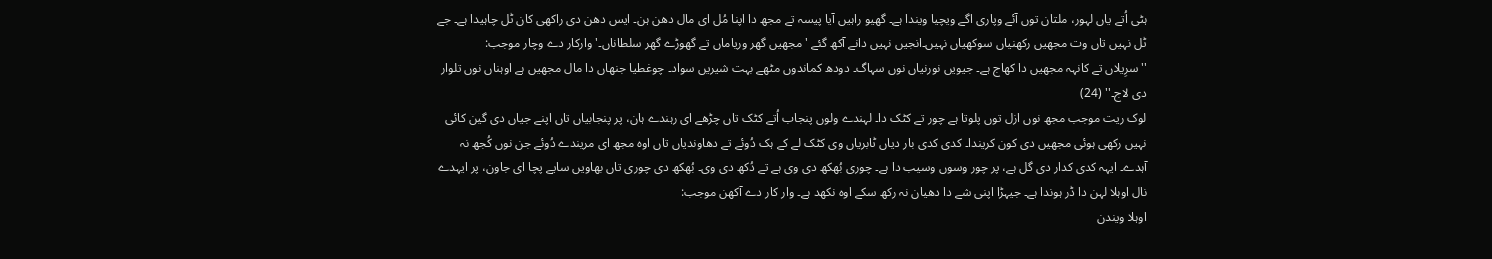ہٹی اُتے یاں لہور، ملتان توں آئے وپاری اگے ویچیا ویندا ہے۔ گھیو راہیں آیا پیسہ تے مجھ دا اپنا مُل ای مال دھن ہن۔ ایس دھن دی راکھی کان ٹل چاہیدا ہے۔ جے ٹل نہیں تاں وت مجھیں رکھنیاں سوکھیاں نہیں۔انجیں نہیں دانے آکھ گئے 'مجھیں گھر وریاماں تے گھوڑے گھر سلطاناں۔' وارکار دے وچار موجب:
''سرِیلاں تے کانہہ مجھیں دا کھاج ہے۔ جیویں نورنیاں نوں سہاگ۔ دودھ کماندوں مٹھے بہت شیریں سواد۔ چوغطیا جنھاں دا مال مجھیں ہے اوہناں نوں تلوار دی لاج۔'' (24)
لوک ریت موجب مجھ نوں ازل توں پلوتا ہے چور تے کٹک دا۔ لہندے ولوں پنجاب اُتے کٹک تاں چڑھے ای رہندے ہان، پر پنجابیاں تاں اپنے جیاں دی گین کائی نہیں رکھی ہوئی مجھیں دی کون کریندا۔ کدی کدی بار دیاں ٹابریاں وی کٹک لے کے ہک دُوئے تے دھاوندیاں تاں اوہ مجھ ای مریندے دُوئے جن نوں کُجھ نہ آہدے۔ ایہہ کدی کدار دی گل ہے، پر چور وسوں وسیب دا ہے۔ چوری بُھکھ دی وی ہے تے دُکھ دی وی۔ بُھکھ دی چوری تاں بھاویں سایے پچا ای جاون، پر ایہدے نال اوہلا لہن دا ڈر ہوندا ہے۔ جیہڑا اپنی شے دا دھیان نہ رکھ سکے اوہ نکھد ہے۔ وار کار دے آکھن موجب:
اوہلا ویندن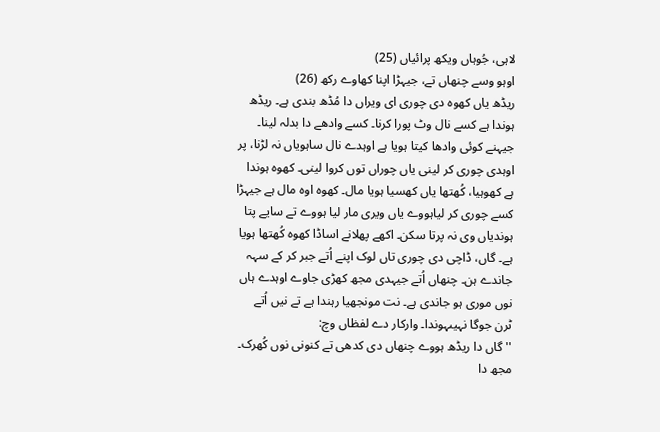لاہی، جُوہاں ویکھ پرائیاں (25)
اوہو وسے چنھاں تے، جیہڑا اپنا کھاوے رکھ (26)
ریڈھ یاں کھوہ دی چوری ای ویراں دا مُڈھ بندی ہے۔ ریڈھ ہوندا ہے کسے نال وٹ پورا کرنا۔ کسے وادھے دا بدلہ لینا۔ جیہنے کوئی وادھا کیتا ہویا ہے اوہدے نال ساہویاں نہ لڑنا، پر اوہدی چوری کر لینی یاں چوراں توں کروا لینی۔ کھوہ ہوندا ہے کھوہیا، کُھتھا یاں کھسیا ہویا مال۔ کھوہ اوہ مال ہے جیہڑا کسے چوری کر لیاہووے یاں ویری مار لیا ہووے تے سایے پتا ہوندیاں وی نہ پرتا سکن۔ اکھے پھلانے اساڈا کھوہ کُھتھا ہویا ہے۔ گاں، ڈاچی دی چوری تاں لوک اپنے اُتے جبر کر کے سہہ جاندے ہن۔ چنھاں اُتے جیہدی مجھ کھڑی جاوے اوہدے ہاں نوں موری ہو جاندی ہے۔ نت مونجھیا رہندا ہے تے نیں اُتے ٹرن جوگا نہیںہوندا۔ وارکار دے لفظاں وچ:
''گاں دا ریڈھ ہووے چنھاں دی کدھی تے کنونی نوں کُھرک۔ مجھ دا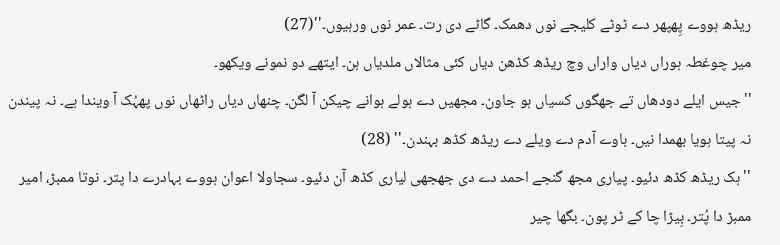ریڈھ ہووے پِھپھر دے ٹوٹے کلیجے نوں دھمک۔ گاٹے دی رت۔ عمر نوں ورہیوں۔''(27)
میر چوغطہ ہوراں دیاں واراں وچ ریڈھ کڈھن دیاں کئی مثالاں ملدیاں ہن۔ ایتھے دو نمونے ویکھو۔
''جیس ایلے دودھاں تے جھگوں کسیاں ہو جاون۔ مجھیں دے ہولے ہوانے چیکن آ لگن۔ چنھاں دیاں راٹھاں نوں پھہُک آ ویندا ہے۔ نہ پیندن نہ پیتا ہویا بھمدا نیں۔ باوے آدم دے ویلے دے ریڈھ کڈھ بہندن۔'' (28)
''ہک ریڈھ کڈھ دئیو۔ پیاری مجھ گنجے احمد دے دی جھجھی لیاری کڈھ آن دئیو۔ سجاولا اعوان ہووے بہادرے دا پتر۔ نوتا ممبڑ، امیر ممبڑ دا پُتر۔ بِیڑا چا کے ٹر پون۔ بگھا چیر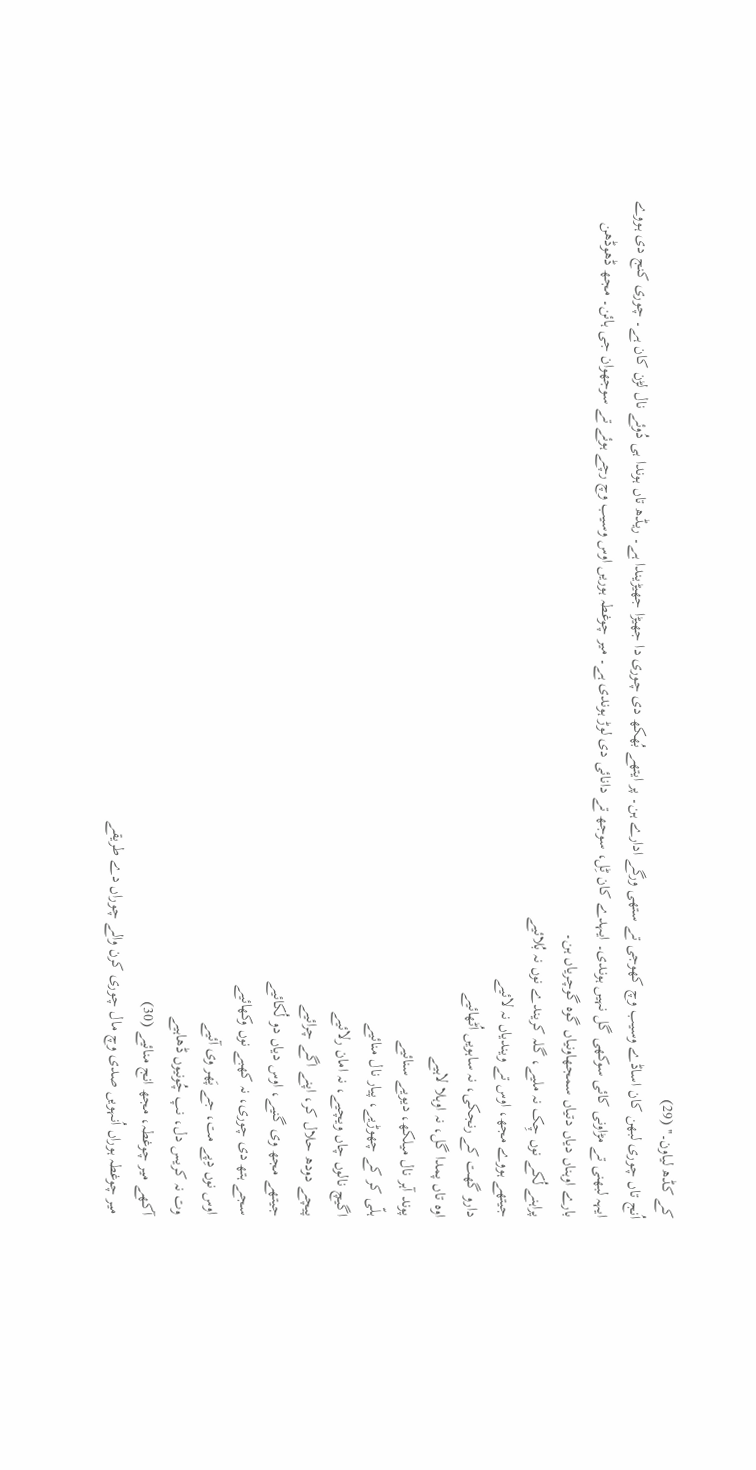کے کڈھ لیاون۔'' (29)
اُنج تاں چوری لبھن کان اساڈے وسیب وچ کھوجی تے ستھی ورگے ادارے ہن۔ پر ایتھے بُھکھ دی چوری دا جھیڑا جھیڑیندا ہے۔ ریڈھ تاں ہوندا ہی دُوئے نال لڑن کان ہے۔ چوری کنج دی ہووے ایہہ لبھنی تے مڑاونی کائی سوکھی گل نہیں ہوندی۔ ایہدے کان ٹِل، سوجھ تے دانائی دی لوڑ ہوندی ہے۔ میر چوغطہ ہوریں اوس وسیب وچ رچے ہوئے تے سوجھوان جی ہائن۔ مجھ ڈھوڈھن بارے اوہناں دیاں دتیاں سمجھاونیاں گوہ گوچریاں ہن۔
پراہنے لُکے نوں چِک نہ ملیے، گلہ کریندے نوں نہ بُلائیے
جیتھے ہووے مجھ، اوس تے ویندیاں نہ لائیے
دارو گھت کے رنجکی، نہ ساہویں اُٹھائیے
اوہ تاں پمدا گل، نہ اوہلا لاہیے
پوند آہر نال میلکھ، دیویے سنائیے
ہلّی کر کے چھوڑیے، پیار نال منائیے
اگیچ نالوں چاں ویچیے، نہ امان رلائیے
پیچے دودھ حلال کر، اپنے اگے چرائیے
جیتھے مجھ وی گنیے، اوس دیاں دو لُکائیے
سجے ہتھ دی چوری، نہ کھبے نوں وکھائیے
اوس نوں دِپے مت، جے پَھر وی آئیے
وت نہ کریس دل، نپ چُونیوں ڈھاہیے
آکھے میر چوغطہ، مجھ انج منائیے (30)
میر چوغطہ ہوراں اُنہویں صدی وچ مال چوری کرن والے چوراں دے طریقے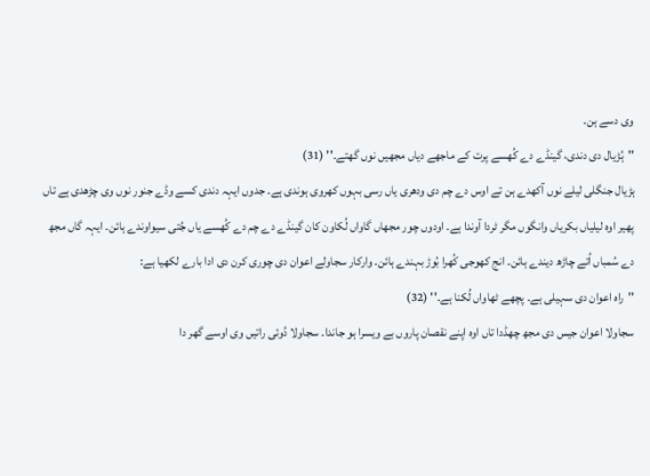وی دسے ہن۔
''ہُڑیال دی دندی، گینڈے دے کُھسے پرت کے ماجھے دیاں مجھیں نوں گھتے۔'' (31)
ہڑیال جنگلی لیلے نوں آکھدے ہن تے اوس دے چم دی ودھری یاں رسی بہوں کھروی ہوندی ہے۔ جدوں ایہہ دندی کسے وڈے جنور نوں وی چڑھدی ہے تاں پھیر اوہ لیلیاں بکریاں وانگوں مگر ٹردا آوندا ہے۔ اودوں چور مجھاں گاواں لُکاون کان گینڈے دے چم دے کُھسے یاں جُتی سیواوندے ہائن۔ ایہہ گاں مجھ دے سُمباں اُتے چاڑھ دیندے ہائن۔ انج کھوجی کُھرا بُوڑ بہندے ہائن۔ وارکار سجاولے اعوان دی چوری کرن دی ادا بارے لکھیا ہے:
''راہ اعوان دی سہیلی ہے۔ پچھے ٹھاواں لُکنا ہے۔'' (32)
سجاولا اعوان جیس دی مجھ چھڈدا تاں اوہ اپنے نقصان پاروں بے ویسرا ہو جاندا۔ سجاولا دُوئی راتیں وی اوسے گھر دا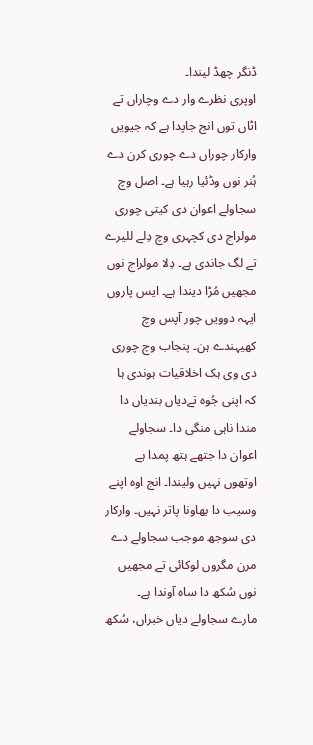ڈنگر چھڈ لیندا۔
اوپری نظرے وار دے وچاراں تے اٹاں توں انج جاپدا ہے کہ جیویں وارکار چوراں دے چوری کرن دے ہُنر نوں وڈئیا رہیا ہے۔ اصل وچ سجاولے اعوان دی کیتی چوری مولراج دی کچہری وچ دِلے للیرے تے لگ جاندی ہے۔ دِلا مولراج نوں مجھیں مُڑا دیندا ہے۔ ایس پاروں ایہہ دوویں چور آپس وچ کھیہندے ہن۔ پنجاب وچ چوری دی وی ہک اخلاقیات ہوندی ہا کہ اپنی جُوہ تےدیاں بندیاں دا مندا ناہی منگی دا۔ سجاولے اعوان دا جتھے ہتھ پمدا ہے اوتھوں نہیں ولیندا۔ انج اوہ اپنے وسیب دا بھاونا پاتر نہیں۔ وارکار دی سوجھ موجب سجاولے دے مرن مگروں لوکائی تے مجھیں نوں سُکھ دا ساہ آوندا ہے۔
مارے سجاولے دیاں خبراں، سُکھ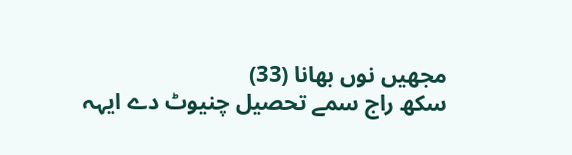مجھیں نوں بھانا (33)
سکھ راج سمے تحصیل چنیوٹ دے ایہہ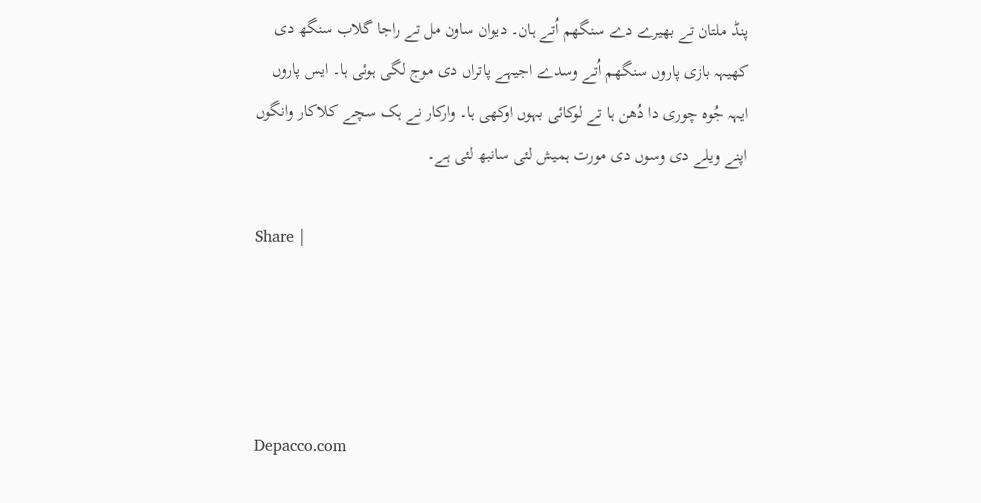پنڈ ملتان تے بھیرے دے سنگھم اُتے ہان۔ دیوان ساون مل تے راجا گلاب سنگھ دی کھیہہ بازی پاروں سنگھم اُتے وسدے اجیہے پاتراں دی موج لگی ہوئی ہا۔ ایس پاروں ایہہ جُوہ چوری دا دُھن ہا تے لوکائی بہوں اوکھی ہا۔ وارکار نے ہک سچے کلاکار وانگوں اپنے ویلے دی وسوں دی مورت ہمیش لئی سانبھ لئی ہے۔

Share |




Depacco.com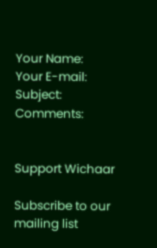Your Name:
Your E-mail:
Subject:
Comments:


Support Wichaar

Subscribe to our mailing list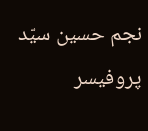نجم حسین سیّد
پروفیسر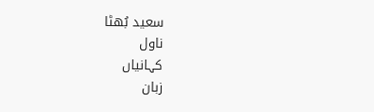سعید بُھٹا
ناول
کہانیاں
زبان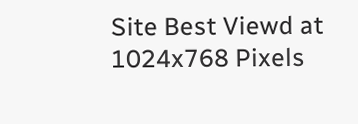Site Best Viewd at 1024x768 Pixels